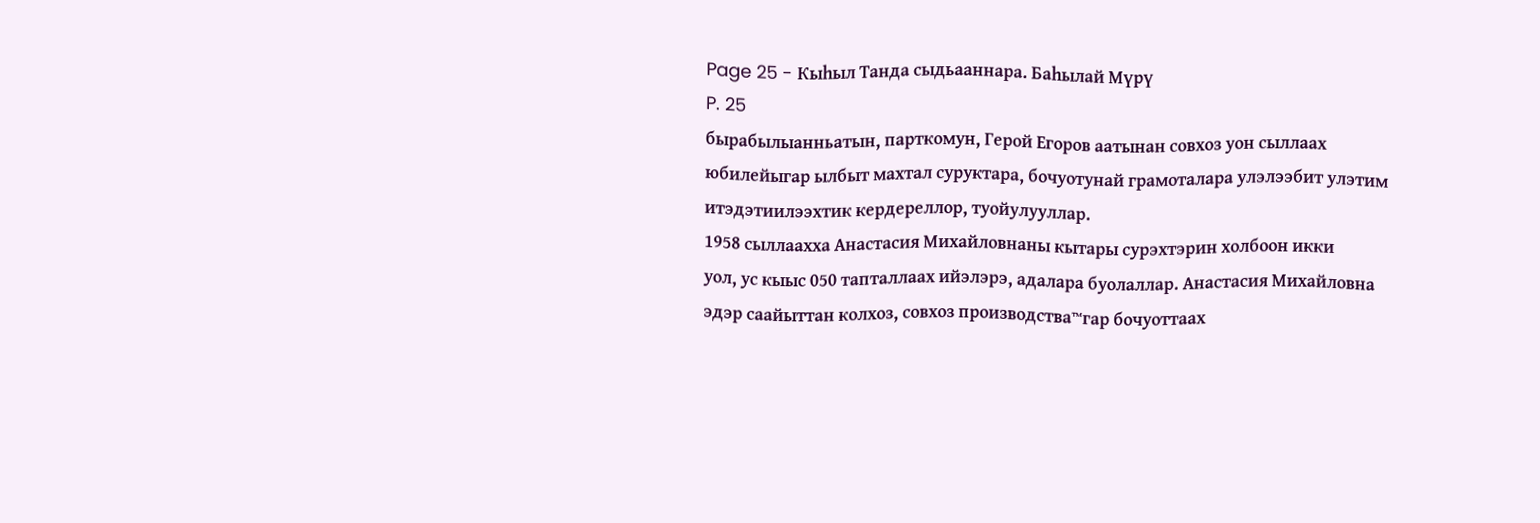Page 25 - Кыһыл Танда сыдьааннара. Баһылай Мүрү
P. 25
бырабылыанньатын, парткомун, Герой Егоров аатынан совхоз уон сыллаах
юбилейыгар ылбыт махтал суруктара, бочуотунай грамоталара улэлээбит улэтим
итэдэтиилээхтик кердереллор, туойулууллар.
1958 сыллаахха Анастасия Михайловнаны кытары сурэхтэрин холбоон икки
уол, ус кыыс 050 тапталлаах ийэлэрэ, адалара буолаллар. Анастасия Михайловна
эдэр саайыттан колхоз, совхоз производства™гар бочуоттаах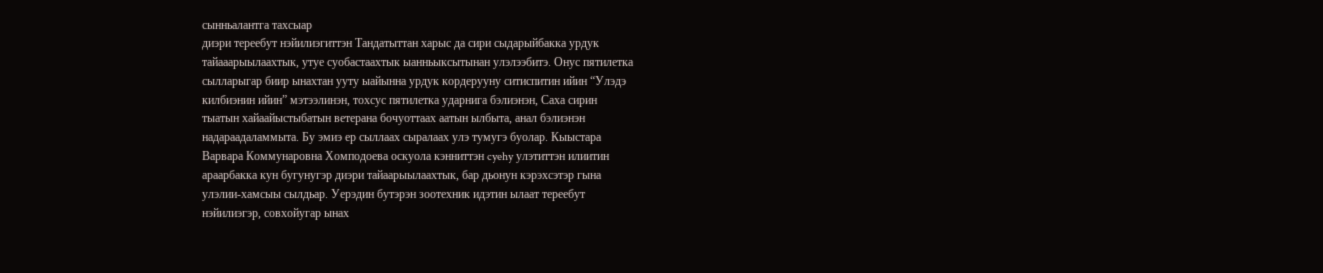сынньалантга тахсыар
диэри тереебут нэйилиэгиттэн Тандатыттан харыс да сири сыдарыйбакка урдук
тайааарыылаахтык, утуе суобастаахтык ыанньыксытынан улэлээбитэ. Онус пятилетка
сылларыгар биир ынахтан ууту ыайынна урдук кордерууну ситиспитин ийин “Улэдэ
килбиэнин ийин” мэтээлинэн, тохсус пятилетка ударнига бэлиэнэн, Саха сирин
тыатын хайаайыстыбатын ветерана бочуоттаах аатын ылбыта, анал бэлиэнэн
надараадаламмыта. Бу эмиэ ер сыллаах сыралаах улэ тумугэ буолар. Кыыстара
Варвара Коммунаровна Хомподоева оскуола кэнниттэн cyehy улэтиттэн илиитин
араарбакка кун бугунугэр диэри тайаарыылаахтык, бар дьонун кэрэхсэтэр гына
улэлии-хамсыы сылдьар. Уерэдин бутэрэн зоотехник идэтин ылаат тереебут
нэйилиэгэр, совхойугар ынах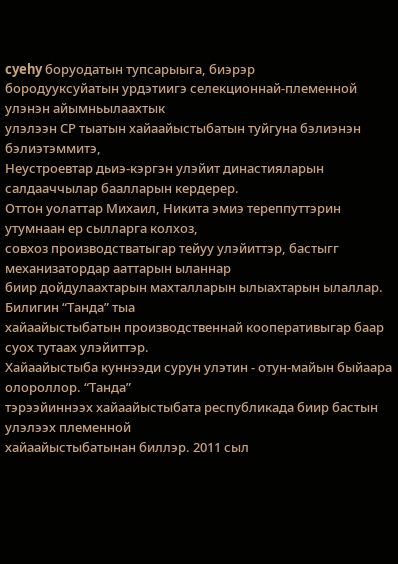cyehy боруодатын тупсарыыга, биэрэр
бородууксуйатын урдэтиигэ селекционнай-племенной улэнэн айымньылаахтык
улэлээн СР тыатын хайаайыстыбатын туйгуна бэлиэнэн бэлиэтэммитэ,
Неустроевтар дьиэ-кэргэн улэйит династияларын салдааччылар баалларын кердерер.
Оттон уолаттар Михаил, Никита эмиэ тереппуттэрин утумнаан ер сылларга колхоз,
совхоз производстватыгар тейуу улэйиттэр, бастыгг механизатордар ааттарын ыланнар
биир дойдулаахтарын махталларын ылыахтарын ылаллар. Билигин “Танда” тыа
хайаайыстыбатын производственнай кооперативыгар баар суох тутаах улэйиттэр.
Хайаайыстыба куннээди сурун улэтин - отун-майын быйаара олороллор. “Танда”
тэрээйиннээх хайаайыстыбата республикада биир бастын улэлээх племенной
хайаайыстыбатынан биллэр. 2011 сыл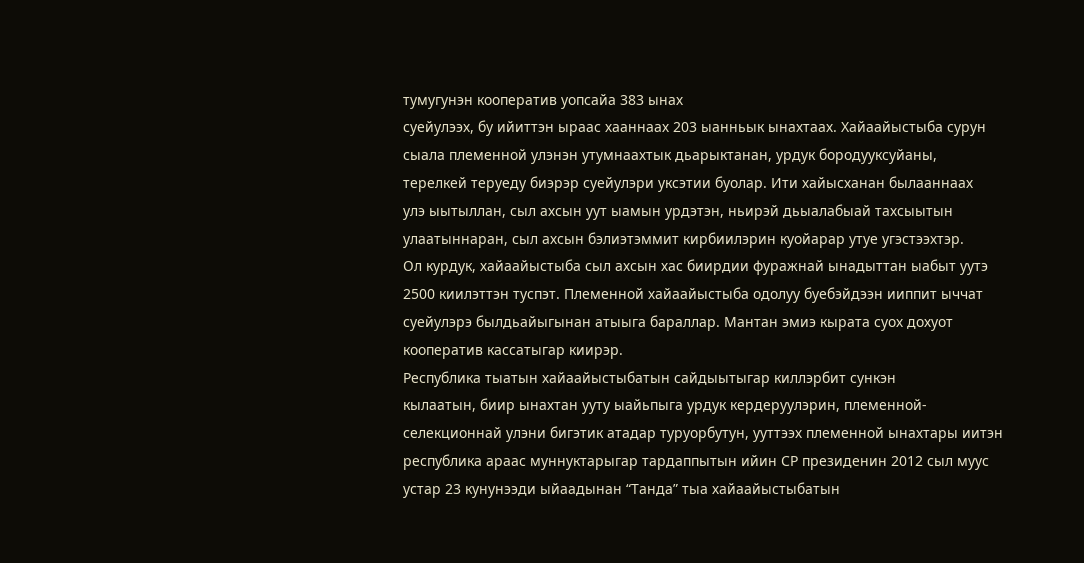тумугунэн кооператив уопсайа 383 ынах
суейулээх, бу ийиттэн ыраас хааннаах 203 ыанньык ынахтаах. Хайаайыстыба сурун
сыала племенной улэнэн утумнаахтык дьарыктанан, урдук бородууксуйаны,
терелкей теруеду биэрэр суейулэри уксэтии буолар. Ити хайысханан былааннаах
улэ ыытыллан, сыл ахсын уут ыамын урдэтэн, ньирэй дьыалабыай тахсыытын
улаатыннаран, сыл ахсын бэлиэтэммит кирбиилэрин куойарар утуе угэстээхтэр.
Ол курдук, хайаайыстыба сыл ахсын хас биирдии фуражнай ынадыттан ыабыт уутэ
2500 киилэттэн туспэт. Племенной хайаайыстыба одолуу буебэйдээн ииппит ыччат
суейулэрэ былдьайыгынан атыыга бараллар. Мантан эмиэ кырата суох дохуот
кооператив кассатыгар киирэр.
Республика тыатын хайаайыстыбатын сайдыытыгар киллэрбит сункэн
кылаатын, биир ынахтан ууту ыайьпыга урдук кердеруулэрин, племенной-
селекционнай улэни бигэтик атадар туруорбутун, ууттээх племенной ынахтары иитэн
республика араас муннуктарыгар тардаппытын ийин СР президенин 2012 сыл муус
устар 23 кунунээди ыйаадынан “Танда” тыа хайаайыстыбатын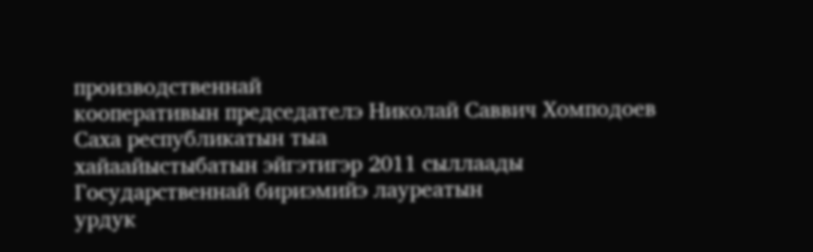производственнай
кооперативын председателэ Николай Саввич Хомподоев Саха республикатын тыа
хайаайыстыбатын эйгэтигэр 2011 сыллаады Государственнай бириэмийэ лауреатын
урдук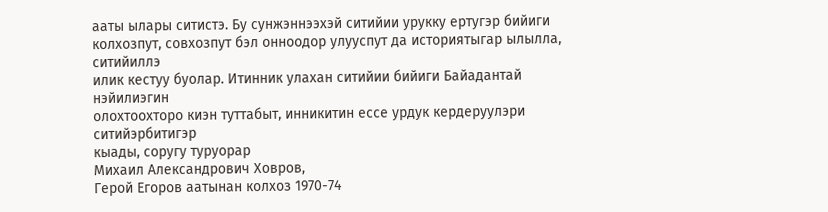ааты ылары ситистэ. Бу сунжэннээхэй ситийии урукку ертугэр бийиги
колхозпут, совхозпут бэл онноодор улууспут да историятыгар ылылла, ситийиллэ
илик кестуу буолар. Итинник улахан ситийии бийиги Байадантай нэйилиэгин
олохтоохторо киэн туттабыт, инникитин ессе урдук кердеруулэри ситийэрбитигэр
кыады, соругу туруорар
Михаил Александрович Ховров,
Герой Егоров аатынан колхоз 1970-74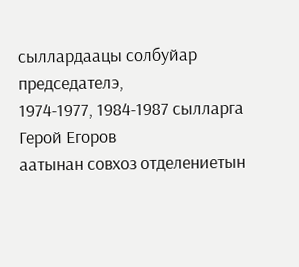сыллардаацы солбуйар председателэ,
1974-1977, 1984-1987 сылларга Герой Егоров
аатынан совхоз отделениетын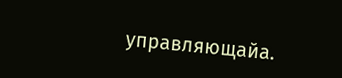управляющайа.